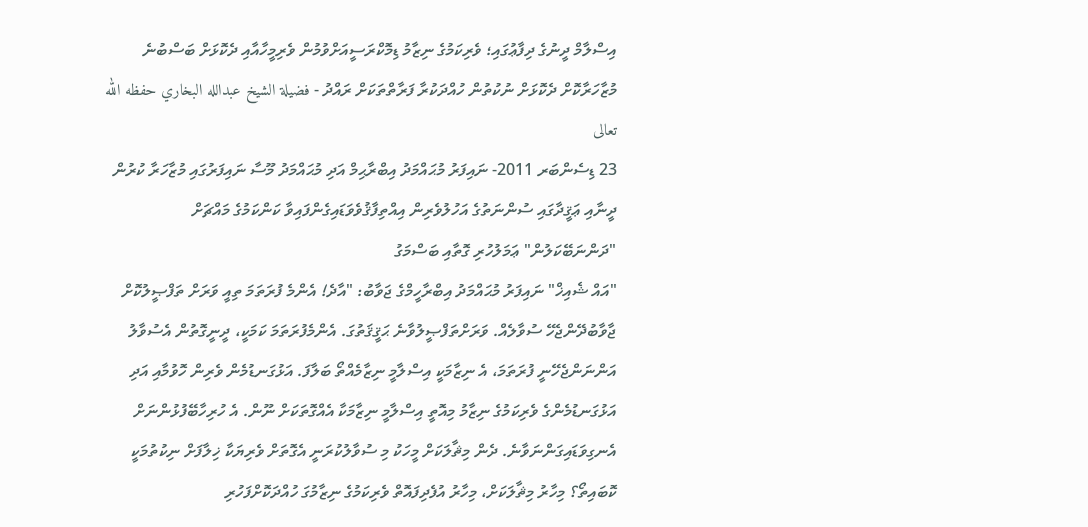އިސްލާމް ދީނުގެ ދިފާޢުގައި؛ ވެރިކަމުގެ ނިޒާމު ޑިމޮކްރަސީއަށްވުމުން ވެރިމީހާއާއި ދެކޮޅަށް ބަސްބުނެ މުޒާހަރާކޮށް ދެކޮޅަށް ނުކުތުން ހުއްދަކުރާ ފަރާތްތަކަށް ރައްދު - فضيلة الشيخ عبدالله البخاري حفظه الله تعالى
23 ޑިސެންބަރ 2011- ނައިފަރު މުޙައްމަދު އިބްރާޙިމް އަދި މުޙައްމަދު މޫސާ ނައިފަރުގައި މުޒާހަރާ ކުރުން
ދީނާއި ޢަޤީދާގައި ސުންނަތުގެ އަހުލުވެރިން އިއްތިފާޤުވެވަޑައިގެންފައިވާ ކަންކަމުގެ މައްޗަށް "ދަންނަބޭކަލުން" ޢަމަލުހުރި ގޮތާއި ބަސްމަގު
"އައް ޝެއިޚް" ނައިފަރު މުޙައްމަދު އިބްރާހީމްގެ ޖަވާބު: "އާދެ! އެންމެ ފުރަތަމަ ތިއީ ވަރަށް ތަފްޞީލުކޮށް ޖާވާބުދޭންޖެހޭ ސުވާލެއް. ވަރަށްތަފްޞީލުވާނެ ޙަޤީޤަތުގަ. އެންމެފުރަތަމަ ކަމަކީ، ދީނީގޮތުން އެސުވާލު އަންނަންޖެހޭނީ ފުރަތަމަ، އެ ނިޒާމަކީ އިސްލާމީ ނިޒާމެއްތޯ ބަލާފަ. އަޅުގަނޑުމެން ވެރިން ހޮވުމާއި އަދި އަޅުގަނޑުމެންގެ ވެރިކަމުގެ ނިޒާމު މިއޮތީ އިސްލާމީ ނިޒާމަކާ އެއްގޮތަކަށް ނޫން. އެ ހުރިހާބޭފުޅުންނަށް އެނގިވަޑައިގަންނަވާނެ. ދެން މިޘާލަކަށް މީހަކު މި ސުވާލުކުރަނީ އެގޮތަށް ވެރިޔަކާ ޚިލާފަށް ނިކުތުމަކީ ކޮބައިތޯ؟ މިހާރު މިޘާލަކަށް، މިހާރު އުފެދިފައޮތް ވެރިކަމުގެ ނިޒާމުގަ ހުއްދަކޮށްފަހުރި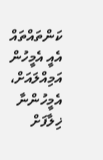ކަންތައްތައް އެއީ އެމީހުން އަމިއްލައަށް، އެމީހުންނާ ޚިލާފަށް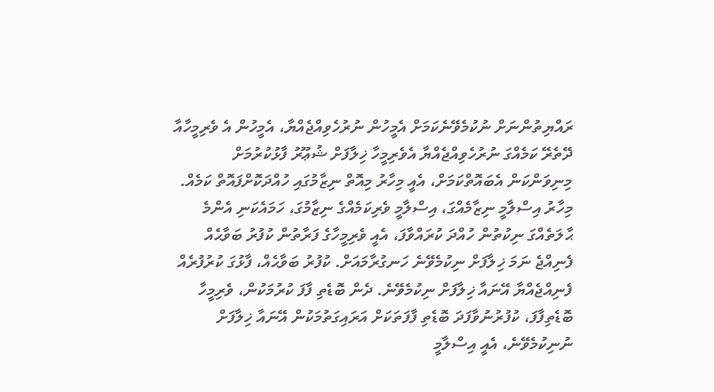ރައްޔިތުންނަށް ނުކުމެވޭނެކަމަށް އެމީހުން ނުރުހެވިއްޖެއްޔާ، އެމީހުން އެ ވެރިމީހާއާ ދޭތެރޭ ކަމެއްގަ ނުރުހެވިއްޖެއްޔާ އެވެރިމީހާ ޚިލާފަށް ޝުޢޫރު ފާޅުކުރުމަށް މިނިވަންކަން އެބައޮތްކަމަށް، އެއީ މިހާރު މިއޮތް ނިޒާމުގައި ހުއްދަކޮށްފައޮތް ކަމެއް. މިހާރު އިސްލާމީ ނިޒާމެއްގަ، އިސްލާމީ ވެރިކަމެއްގެ ނިޒާމުގަ، ހަމައެކަނި އެންމެ ޙާލަތެއްގަ ނިކުތުން ހުއްދަ ކުރައްވާފަ، އެއީ ވެރިމީހާގެ ފަރާތުން ކުފުރު ބަވާޙެއް ފެނިއްޖެ ނަމަ ޚިލާފަށް ނިކުމެވޭނެ ހަނގުރާމައަށް. ކުފުރު ބަވާޙެއް، ފާޅުގަ ކުރުފުރެއް ފެނިއްޖެއްޔާ އޭނައާ ޚިލާފަށް ނިކުމެވޭނެ. ދެން ބޮޑެތި ފާފަ ކުރުމަކުން، ވެރިމީހާ ބޮޑެތިފާފަ، ކުފުރުނުވާފަދަ ބޮޑެތި ފާފަތަކަށް އަރައިގަތުމަކުން އޭނައާ ޚިލާފަށް ނުނިކުމެވޭނެ، އެއީ އިސްލާމީ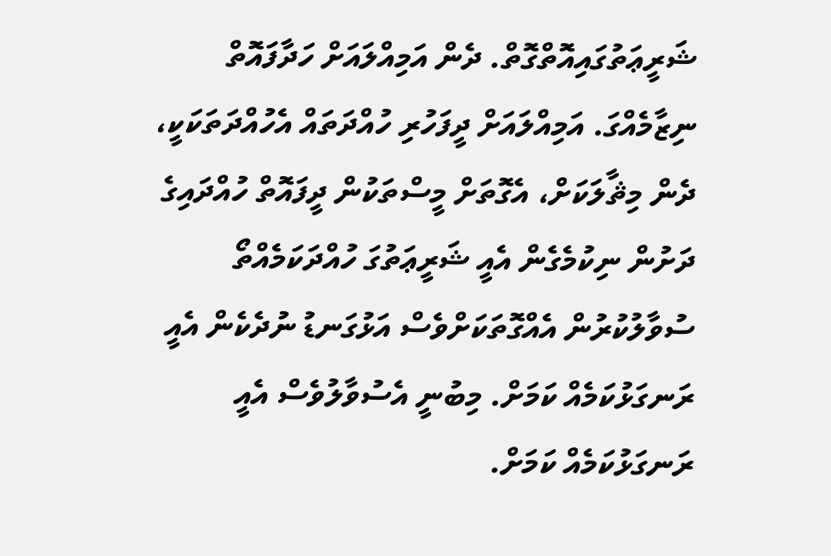ޝަރީޢަތުގައިއޮތްގޮތް. ދެން އަމިއްލައަށް ހަދާފައޮތް ނިޒާމެއްގަ. އަމިއްލައަށް ދީފަހުރި ހުއްދަތައް އެހުއްދަތަކަކީ، ދެން މިޘާލަކަށް، އެގޮތަށް މީސްތަކުން ދީފައޮތް ހުއްދައިގެ ދަށުން ނިކުމެގެން އެއީ ޝަރީޢަތުގަ ހުއްދަކަމެއްތޯ ސުވާލުކުރުން އެއްގޮތަކަށްވެސް އަޅުގަނޑު ނުދެކެން އެއީ ރަނގަޅުކަމެއް ކަމަށް. މިބުނީ އެސުވާލުވެސް އެއީ ރަނގަޅުކަމެއް ކަމަށް.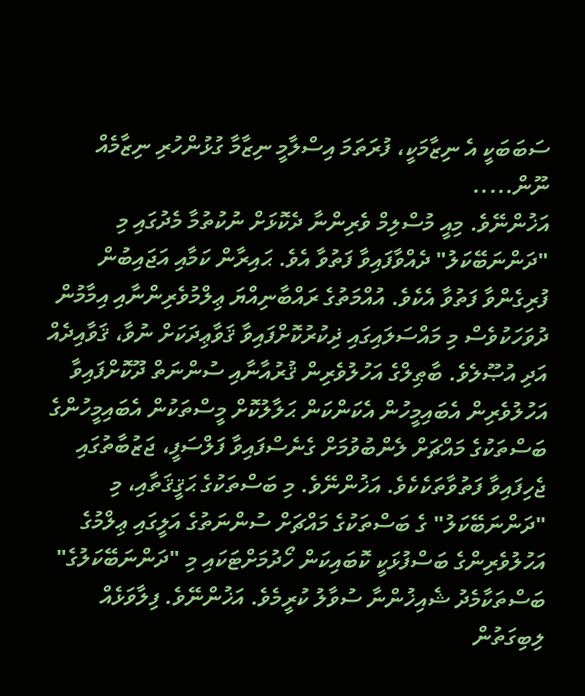ސަބަބަކީ އެ ނިޒާމަކީ، ފުރަތަމަ އިސްލާމީ ނިޒާމާ ގުޅުންހުރި ނިޒާމެއް ނޫން.....
އަޚުންނޭވެ. މިއީ މުސްލިމް ވެރިންނާ ދެކޮޅަށް ނުކުތުމާ މެދުގައި މި "ދަންނަބޭކަލު" ދެއްވާފައިވާ ފަތުވާ އެވެ. ޙައިރާން ކަމާއި އަޖައިބުން ފުރިގެންވާ ފަތުވާ އެކެވެ. އުއްމަތުގެ ރައްބާނިއްޔަ ޢިލްމުވެރިންނާއި އިމާމުން ދުވަހަކުވެސް މި މައްސަލައިގައި ޛިކުރުކޮށްފައިވާ ޤަވާޢިދަކަށް ނުވާ، ޤަވާއިދެއް އަދި އުޞޫލެވެ. ބާޠިލްގެ އަހުލުވެރިން ޤުރުއާނާއި ސުންނަތް ދޫކޮށްފައިވާ އަހުލުވެރިން އެބައިމީހުން އެކަންކަން ޙަލާލުކޮށް މީސްތަކުން އެބައިމީހުންގެ ބަސްތަކުގެ މައްޗަށް ލެންބުވުމަށް ގެނެސްފައިވާ ފަލްސަފީ، ޖަޒުބާތުގައި ޖެހިފައިވާ ފަތުވާތަކެކެވެ. އަޚުންނޭވެ. މި ބަސްތަކުގެ ޙަޤީޤަތާއި، މި "ދަންނަބޭކަލު" ގެ ބަސްތަކުގެ މައްޗަށް ސުންނަތުގެ އަލީގައި ޢިލްމުގެ އަހުލުވެރިންގެ ބަސްފުޅަކީ ކޮބައިކަން ހޯދުމަށްޓަކައި މި "ދަންނަބޭކަލުގެ" ބަސްތަކާމެދު ޝެއިޚުންނާ ސުވާލު ކުރީމެވެ. އަޚުންނޭވެ. ފިލާވަޅެއް ލިބިގަތުން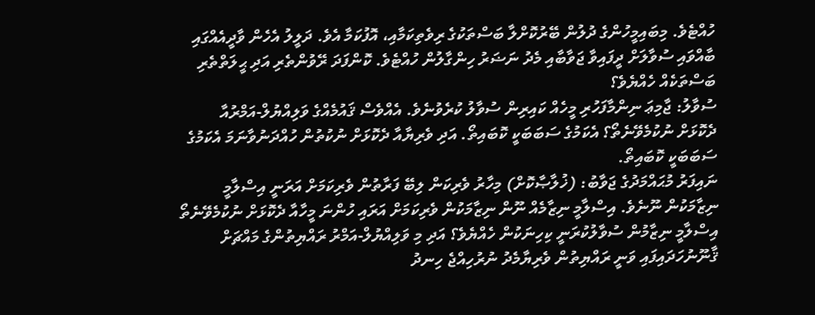ހުއްޓެވެ. މިބައިމީހުންގެ ދުލުން ބޭރުކޮށްލާ ބަސްތަކުގެ ރިވެތިކަމާއި، އޮފުކަމާ އެވެ. ދަލީލު އެހެން ވާދީއެއްގައި ބާއްވައި ސުވާލަށް ދީފައިވާ ޖަވާބާއި މެދު ނަޟަރު ހިންގާލުން ހުއްޓެވެ. ކޮންފަދަ ރޭވުންތެރި އަދި ޙީލަތްތެރި ބަސްތަކެއް ހެއްޔެވެ؟
ސުވާލު: ޖާމިޢަ ނިންމާފަހުރި މީހެއް ކައިރިން ސުވާލު ކުރެވުނެވެ. އެއްވެސް ޤައުމެއްގެ ވަލިއްޔުލް-އަމްރުއާ ދެކޮޅަށް ނުކުމެވޭނެތޯ؟ އެކަމުގެ ސަބަބަކީ ކޮބައިތޯ. އަދި ވެރިޔާއާ ދެކޮޅަށް ނުކުތުން ހުއްދަނުވާނަމަ އެކަމުގެ ސަބަބަކީ ކޮބައިތޯ.
ނައިފަރު މުޙައްމަދުގެ ޖަވާބު: (ޚުލާޞާކޮށް) މިހާރު ވެރިކަން ލިބޭ ފަރާތުން ވެރިކަމަށް އަރަނީ އިސްލާމީ ނިޒާމަކުން ނޫނެވެ. އިސްލާމީ ނިޒާމެއް ނޫން ނިޒާމަކުން ވެރިކަމަށް އަރައި ހުންނަ މީހާއާ ދެކޮޅަށް ނުކުމެވޭނެތޯ އިސްލާމީ ނިޒާމުން ސުވާލުކުރަނީ ކިހިނަކުން ހެއްޔެވެ؟ އަދި މި ވަލިއްޔުލް-އަމްރު ރައްޔިތުންގެ މައްޗަށް ޤާނޫނުހަދައިފައި ވަނީ ރައްޔިތުން ވެރިޔާމެދު ނުރުހިއްޖެ ހިނދު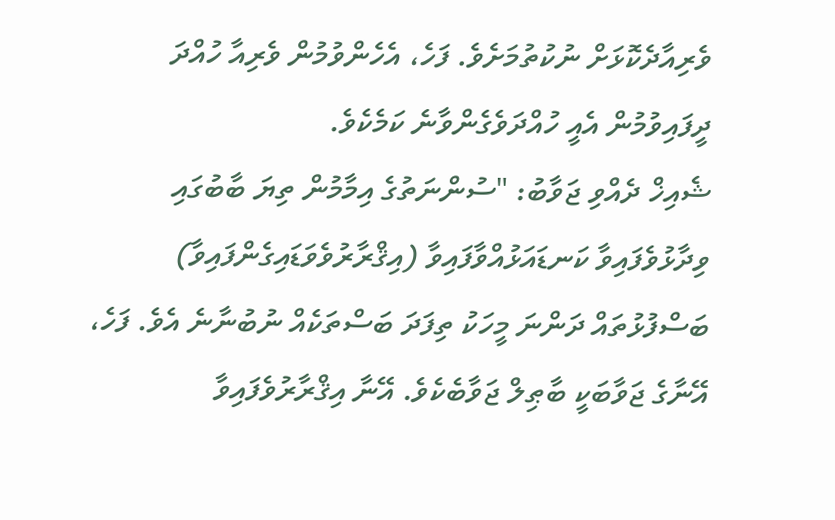ވެރިއާދެކޮޅަށް ނުކުތުމަށެވެ. ފަހެ، އެހެންވުމުން ވެރިއާ ހުއްދަ ދީފައިވުމުން އެއީ ހުއްދަވެގެންވާނެ ކަމެކެވެ.
ޝެއިޚް ދެއްވި ޖަވާބު: "ސުންނަތުގެ އިމާމުން ތިޔަ ބާބުގައި ވިދާޅުވެފައިވާ ކަނޑައަޅުއްވާފައިވާ (އިޤްރާރުވެވަޑައިގެންފައިވާ) ބަސްފުޅުތައް ދަންނަ މީހަކު ތިފަދަ ބަސްތަކެއް ނުބުނާނެ އެވެ. ފަހެ، އޭނާގެ ޖަވާބަކީ ބާޠިލް ޖަވާބެކެވެ. އޭނާ އިޤްރާރުވެފައިވާ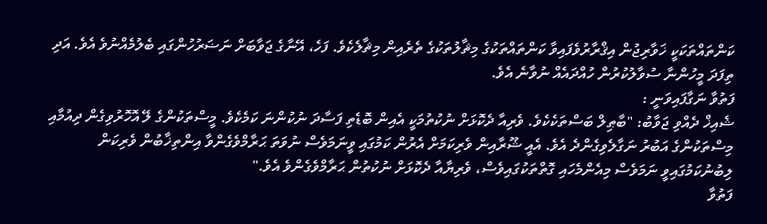ކަންތައްތަކަކީ ޚަވާރިޖުން އިޤްރާރުވެފައިވާ ކަންތައްތަކުގެ މިޘާލުތަކުގެ ތެރެއިން މިޘާލެކެވެ. ފަހެ، އޭނާގެ ޖަވާބަށް ނަޟަރުހުންގައި ބެލުމެއްނުވެ އެވެ. އަދި ތިފަދަ މީހުންނާ ސުވާލުކުރުން ހުއްދައެއް ނުވާނެ އެވެ.
ފަތުވާ ނަގާފައިވަނީ :
ޝެއިޚް ދެއްވި ޖަވާބު: "ބާޠިލް ބަސްތަކެކެވެ. ވެރިއާ ދެކޮޅަށް ނުކުތުމަކީ އެއިން ބޮޑެތި ފަސާދަ ނުކުންނަ ކަމެކެވެ. މީސްތަކުންގެ ލޭ އޮހޮރުވިގެން ދިއުމާއި މިސްތަކުންގެ އަބުރު ނަގާލެވިގެންދެ އެވެ. އެއީ ޝޫރާއިން ވެރިކަމަށް އެރުން ކަމުގައި ވީނަމަވެސް ނުވަތަ ޙަރާމްވެގެންވާ އިންތިޚާބުން ވެރިކަން ލިބުނުކަމުގައިވީ ނަމަވެސް މިއެންމެހައި ގޮތްތަކުގައިވެސް، ވެރިޔާއާ ދެކޮޅަށް ނުކުތުން ޙަރާމްވެގެންވެ އެވެ."
ފަތުވާ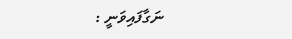ނަގާފައިވަނީ :